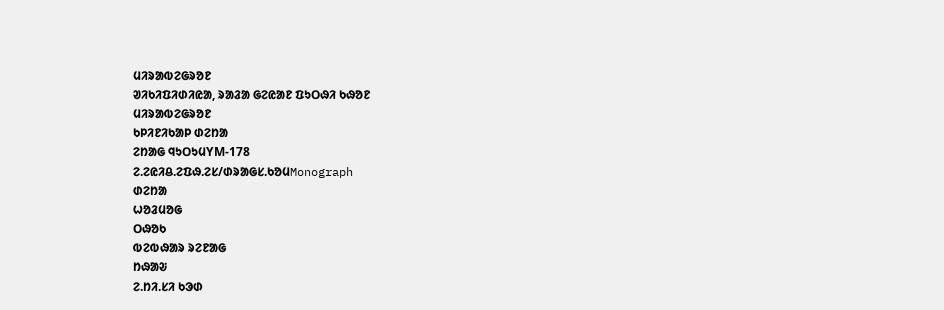ᱢᱤᱨᱟᱵᱮᱜᱨᱚᱱ
ᱣᱤᱠᱤᱯᱤᱰᱤᱭᱟ, ᱨᱟᱲᱟ ᱜᱮᱭᱟᱱ ᱯᱩᱛᱷᱤ ᱠᱷᱚᱱ
ᱢᱤᱨᱟᱵᱮᱜᱨᱚᱱ
ᱠᱞᱤᱱᱤᱠᱟᱞ ᱰᱮᱴᱟ
ᱮᱴᱟᱜ ᱧᱩᱛᱩᱢYM-178
ᱮ.ᱮᱭᱤᱪ.ᱮᱯᱷ.ᱮᱥ/ᱰᱨᱟᱜᱥ.ᱠᱚᱢMonograph
ᱰᱮᱴᱟ
ᱦᱚᱲᱢᱚᱜ
ᱛᱷᱚᱠ
ᱵᱮᱵᱷᱟᱨ ᱨᱮᱱᱟᱜ
ᱴᱷᱟᱶ
ᱮ.ᱴᱤ.ᱥᱤ ᱠᱳᱰ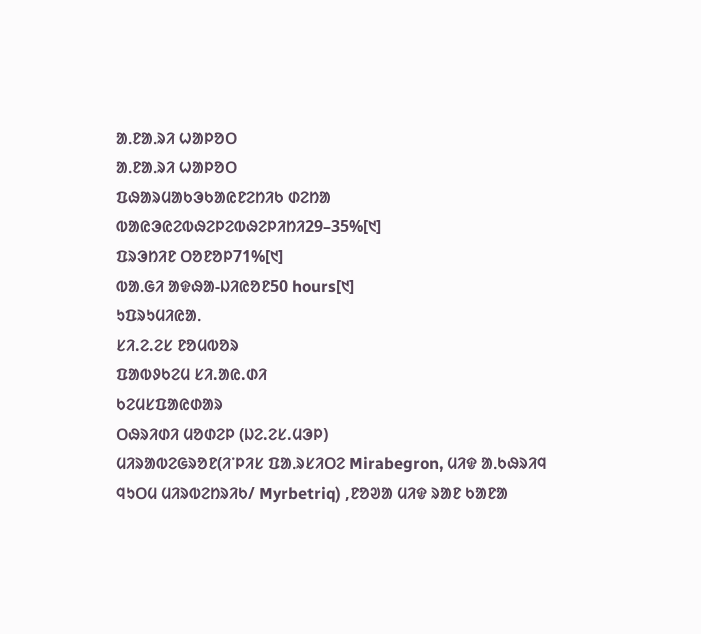ᱟᱹᱱᱟᱹᱨᱤ ᱦᱟᱞᱚᱛ
ᱟᱹᱱᱟᱹᱨᱤ ᱦᱟᱞᱚᱛ
ᱯᱷᱟᱨᱢᱟᱠᱳᱠᱟᱭᱱᱮᱴᱤᱠ ᱰᱮᱴᱟ
ᱵᱟᱭᱳᱭᱮᱵᱷᱮᱞᱮᱵᱷᱮᱞᱤᱴᱤ29–35%[᱑]
ᱯᱨᱳᱴᱤᱱ ᱛᱚᱱᱚᱞ71%[᱑]
ᱵᱟᱹᱜᱤ ᱟᱫᱷᱟ-ᱡᱤᱭᱚᱱ50 hours[᱑]
ᱩᱯᱨᱩᱢᱤᱭᱟᱹ
ᱥᱤ.ᱮ.ᱮᱥ ᱱᱚᱢᱵᱚᱨ
ᱯᱟᱵᱽᱠᱮᱢ ᱥᱤ.ᱟᱭ.ᱰᱤ
ᱠᱮᱢᱥᱯᱟᱭᱰᱟᱨ
ᱛᱷᱨᱤᱰᱤ ᱢᱚᱰᱮᱞ (ᱡᱮ.ᱮᱥ.ᱢᱳᱞ)
ᱢᱤᱨᱟᱵᱮᱜᱨᱚᱱ(ᱤᱸᱞᱤᱥ ᱯᱟᱹᱨᱥᱤᱛᱮ Mirabegron, ᱢᱤᱫ ᱟᱹᱠᱷᱨᱤᱧ ᱧᱩᱛᱢ ᱢᱤᱨᱵᱮᱴᱨᱤᱠ/ Myrbetriq) ,ᱱᱚᱣᱟ ᱢᱤᱫ ᱨᱟᱱ ᱠᱟᱱᱟ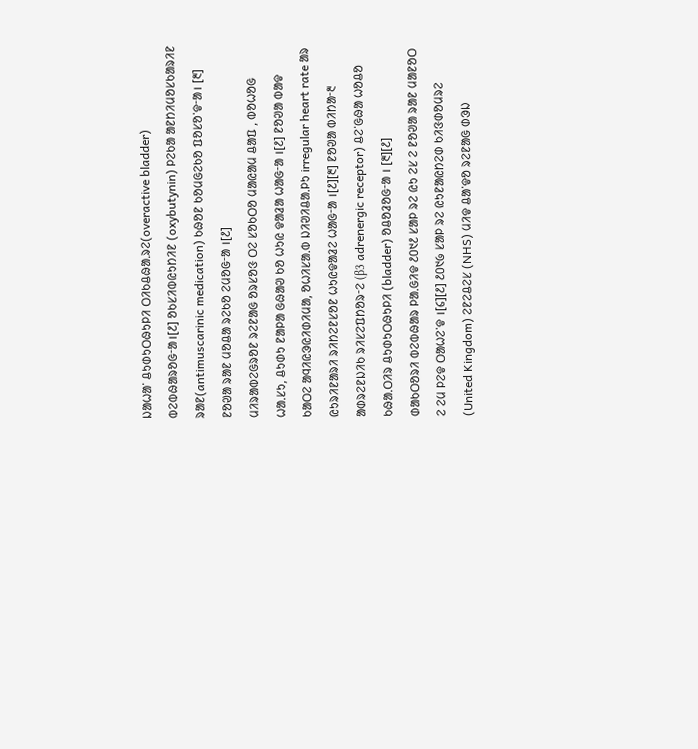ᱡᱟᱦᱟᱸ ᱪᱩᱰᱩᱛᱷᱩᱞᱤ ᱛᱤᱠᱪᱷᱟᱹᱨᱮ(overactive bladder) ᱵᱮᱵᱷᱟᱨᱚᱜᱼᱟ।[᱒] ᱚᱠᱥᱤᱵᱭᱩᱴᱤᱱ (oxybutynin) ᱞᱮᱠᱟ ᱟᱱᱴᱤᱢᱚᱥᱠᱟᱨᱤᱱ ᱨᱟᱱ(antimuscarinic medication) ᱠᱷᱚᱱ ᱠᱚᱢᱜᱮᱠᱚ ᱯᱚᱥᱚᱸᱫᱼᱟ। [᱓] ᱱᱚᱣᱟ ᱨᱟᱱ ᱢᱚᱪᱟ ᱨᱮᱠᱚ ᱮᱢᱚᱜᱼᱟ ।[᱒]
ᱢᱤᱨᱟᱵᱮᱜᱨᱚᱱ ᱨᱮᱱᱟᱜ ᱚᱨᱥᱚᱝ ᱛᱮ ᱥᱚᱠᱛᱚ ᱢᱟᱭᱟᱢ ᱪᱟᱯ , ᱵᱚᱦᱚᱜ ᱦᱟᱹᱥᱩ, ᱪᱩᱰᱩ ᱱᱟᱞᱟ ᱜᱷᱟᱣ ᱠᱚ ᱦᱩᱭ ᱫᱟᱲᱟ ᱦᱟᱜᱼᱟ ।[᱒] ᱱᱚᱣᱟ ᱵᱟᱫ ᱠᱟᱛᱮ ᱟᱧᱤᱭᱳᱭᱤᱰᱤᱢᱟ, ᱚᱦᱤᱥᱟᱹᱵ ᱡᱤᱣᱤᱪᱟᱹᱞᱩ irregular heart rate ᱟᱨ ᱭᱩᱨᱤᱱᱟᱨᱤ ᱨᱤᱴᱮᱱᱥᱚᱱ ᱦᱩᱭᱫᱟᱲᱮ ᱦᱟᱜᱼᱟ ।[᱒][᱓] ᱱᱚᱣᱟ ᱵᱤᱴᱟᱼ᱓ ᱟᱰᱨᱮᱱᱡᱤᱠ ᱨᱤᱥᱮᱯᱴᱚᱨᱼᱮ (β3 adrenergic receptor) ᱪᱮᱸᱜᱷᱟ ᱦᱚᱪᱚ ᱠᱷᱟᱹᱛᱤᱨ ᱪᱩᱰᱩᱛᱷᱩᱞᱤ (bladder) ᱚᱪᱚᱲᱚᱜᱼᱟ । [᱓][᱒]
ᱰᱟᱠᱛᱚᱨᱤ ᱵᱮᱵᱷᱟᱨ ᱞᱟᱹᱜᱤᱫ ᱒᱐᱑᱒ ᱥᱟᱞ ᱨᱮ ᱭᱩ ᱮᱥ ᱮ ᱱᱚᱣᱟ ᱨᱟᱱ ᱢᱟᱱᱚᱛ ᱮ ᱮᱢ ᱞᱮᱫ ᱛᱟᱦᱮᱸᱫ ।[᱔][᱒] ᱒᱐᱑᱙ ᱥᱟᱞ ᱨᱮ ᱭᱩᱱᱟᱭᱴᱮᱰ ᱠᱤᱝᱰᱚᱢᱨᱮ (United Kingdom) ᱮᱱᱮᱪᱮᱥ (NHS) ᱢᱤᱫ ᱪᱟᱸᱫᱚ ᱨᱮᱱᱟᱜ ᱰᱳᱡ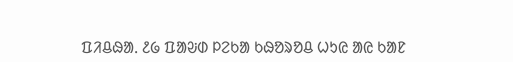ᱯᱤᱪᱷᱟᱹ ᱒᱙ ᱯᱟᱶᱰ ᱞᱮᱠᱟ ᱠᱷᱚᱨᱚᱪ ᱦᱩᱭ ᱟᱭ ᱠᱟᱱ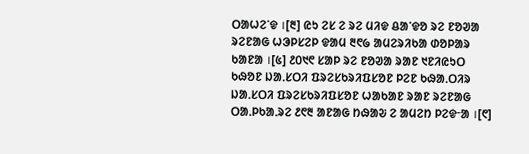ᱛᱟᱦᱮᱸᱫ ।[᱓] ᱭᱩ ᱮᱥ ᱮ ᱨᱮ ᱢᱤᱫ ᱪᱟᱸᱫᱚ ᱨᱮ ᱱᱚᱣᱟ ᱨᱮᱱᱟᱜ ᱦᱳᱞᱥᱮᱞ ᱫᱟᱢ ᱓᱖᱙ ᱟᱢᱮᱨᱤᱠᱟ ᱰᱚᱞᱟᱨ ᱠᱟᱱᱟ ।[᱕] ᱒᱐᱑᱖ ᱥᱟᱞ ᱨᱮ ᱱᱚᱣᱟ ᱨᱟᱱ ᱑ᱱᱤᱭᱩᱛ ᱠᱷᱚᱱ ᱡᱟᱹᱥᱛᱤ ᱯᱨᱮᱥᱠᱨᱤᱯᱥᱚᱱ ᱞᱮᱱ ᱠᱷᱟᱹᱛᱤᱨ ᱡᱟᱹᱥᱛᱤ ᱯᱨᱮᱥᱠᱨᱤᱯᱥᱚᱱ ᱦᱟᱠᱟᱱ ᱨᱟᱱ ᱨᱮᱱᱟᱜ ᱛᱟᱹᱞᱠᱟᱹᱨᱮ ᱒᱖᱓ ᱟᱱᱟᱜ ᱴᱷᱟᱶ ᱮ ᱟᱢᱮᱴ ᱞᱮᱫᱼᱟ ।[᱖]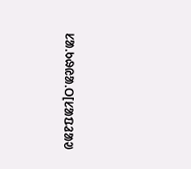ᱥᱟᱹᱠᱷᱭᱟᱹᱛ[ᱥᱟᱯᱲᱟᱣ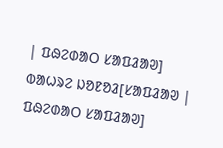| ᱯᱷᱮᱰᱟᱛ ᱥᱟᱯᱲᱟᱣ]
ᱵᱟᱦᱨᱮ ᱡᱚᱱᱚᱲ[ᱥᱟᱯᱲᱟᱣ | ᱯᱷᱮᱰᱟᱛ ᱥᱟᱯᱲᱟᱣ]